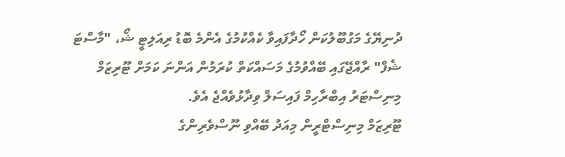ދުނިޔޭގެ މަގުބޫލުކަން ހޯދާފައިވާ ކެއްކުމުގެ އެންމެ ބޮޑު ރިއަލިޓީ ޝޯ، "މާސްޓަ ޝެފް" ރާއްޖޭގައި ބޭއްވުމުގެ މަސައްކަތް ކުރަމުން އަންނަ ކަމަށް ޓޫރިޒަމް މިނިސްޓަރު އިބްރާހިމް ފައިސަލް ވިދާޅުވެއްޖެ އެވެ.
ޓޫރިޒަމް މިނިސްޓްރީން މިއަދު ބޭއްވި ނޫސްވެރިންގެ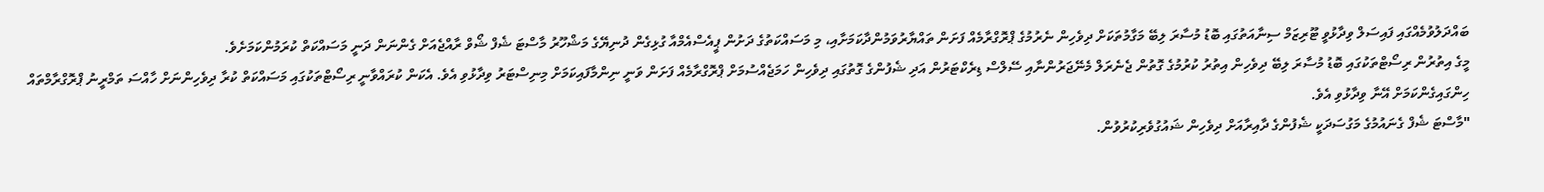ބައްދަލުވުމެއްގައި ފައިސަލް ވިދާޅުވީ ޓޫރިޒަމް ސިނާއަތުގައި ބޮޑު މުސާރަ ލިބޭ މަގާމުތަކަށް ދިވެހިން ނެރުމުގެ ޕްރޮގްރާމެއް ފަށަން ތައްޔާރުވަމުންދާކަމަށާއި، މި މަސައްކަތުގެ ދަށުން ޕީއެސްއެމްއާ ގުޅިގެން ދުނިޔޭގެ މަޝްހޫރު މާސްޓަ ޝެފް ޝޯވް ރާއްޖެއަށް ގެންނަން ދަނީ މަސައްކަތް ކުރަމުންކަމަށެވެ.
މީގެ އިތުރުން ރިސޯޓްތަކުގައި ބޮޑު މުސާރަ ލިބޭ ދިވެހިން އިތުރު ކުރުމުގެ ގޮތުން ޖެނެރަލް މެނޭޖަރުންނާއި ސޭލްސް ޑިރެކްޓަރުން އަދި ޝެފުންގެ ގޮތުގައި ދިވެހިން ހަމަޖެއްސުމަށް ޕްރޮގްރާމެއް ފަށަން ވަނީ ނިންމާފައިކަމަށް މިނިސްޓަރު ވިދާޅުވި އެވެ. އެކަން ކުރައްވާނީ ރިސޯޓްތަކުގައި މަސައްކަތް ކުރާ ދިވެހިންނަށް ހާއްސަ ތަމްރީނު ޕްރޮގްރާމްތައް ހިންގައިގެންކަމަށް އޭނާ ވިދާޅުވި އެވެ.
"މާސްޓަ ޝެފް ގެނައުމުގެ މަގުސަދަކީ ޝެފުންގެ ދާއިރާއަށް ދިވެހިން ޝައުގުވެރިކުރުވުން.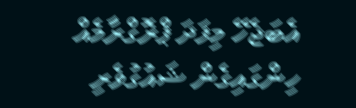އެބަޖެހޭ މިފަދަ ޕްރޮގްރާމެއް ހިންގައިގެން ޝައުގުވެރި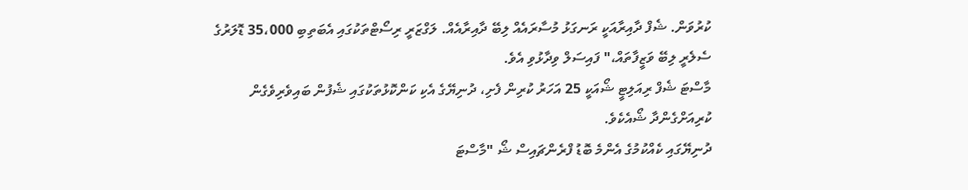ކުރުވަން. ޝެފް ދާއިރާއަކީ ރަނގަޅު މުސާރައެއް ލިބޭ ދާއިރާއެއް. ލަގްޒަރީ ރިސޯޓްތަކުގައި އެބަތިބި 35،000 ޑޮލަރުގެ ސެލެރީ ލިބޭ ވަޒީފާތައް،" ފައިސަލް ވިދާޅުވި އެވެ.
މާސްޓަ ޝެފް ރިއަލިޓީ ޝޯއަކީ 25 އަހަރު ކުރިން ފެށި، ދުނިޔޭގެ އެކި ކަންކޮޅުތަކުގައި ޝެފުން ބައިވެރިވެގެން ކުރިއަށްގެންދާ ޝޯއެކެވެ.
ދުނިޔޭގައި ކެއްކުމުގެ އެންމެ ބޮޑު ފްރެންޗައިސް ޝޯ "މާސްޓަ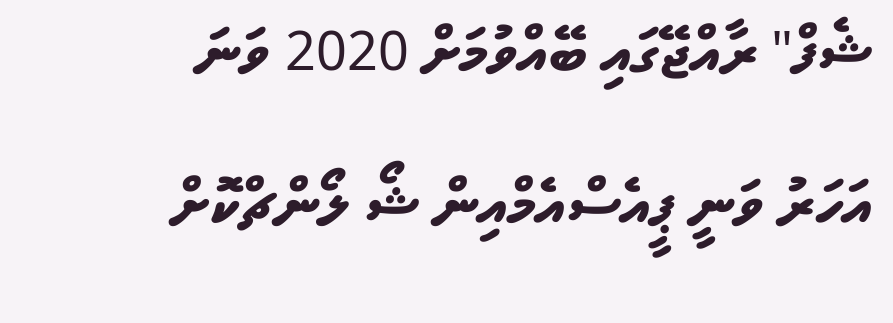ޝެފް" ރާއްޖޭގައި ބޭއްވުމަށް 2020 ވަނަ އަހަރު ވަނީ ޕީއެސްއެމްއިން ޝޯ ލޯންޗްކޮށް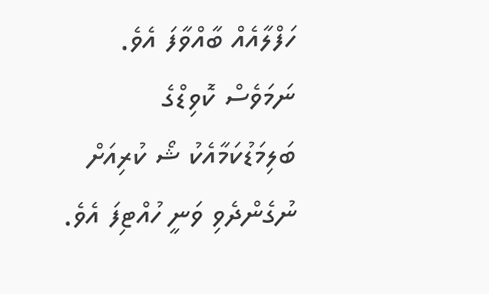ހަފްލާއެއް ބާއްވާފަ އެވެ. ނަމަވެސް ކޮވިޑްގެ ބަލިމަޑުކަމާއެކު ޝޯ ކުރިއަށް ނުގެންދެވި ވަނީ ހުއްޓިފަ އެވެ.